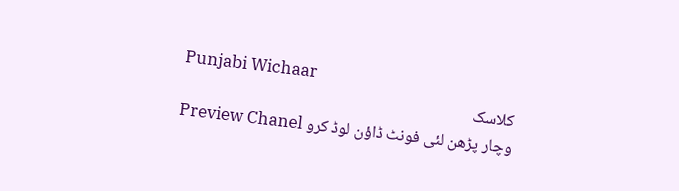Punjabi Wichaar
کلاسک
وچار پڑھن لئی فونٹ ڈاؤن لوڈ کرو Preview Chanel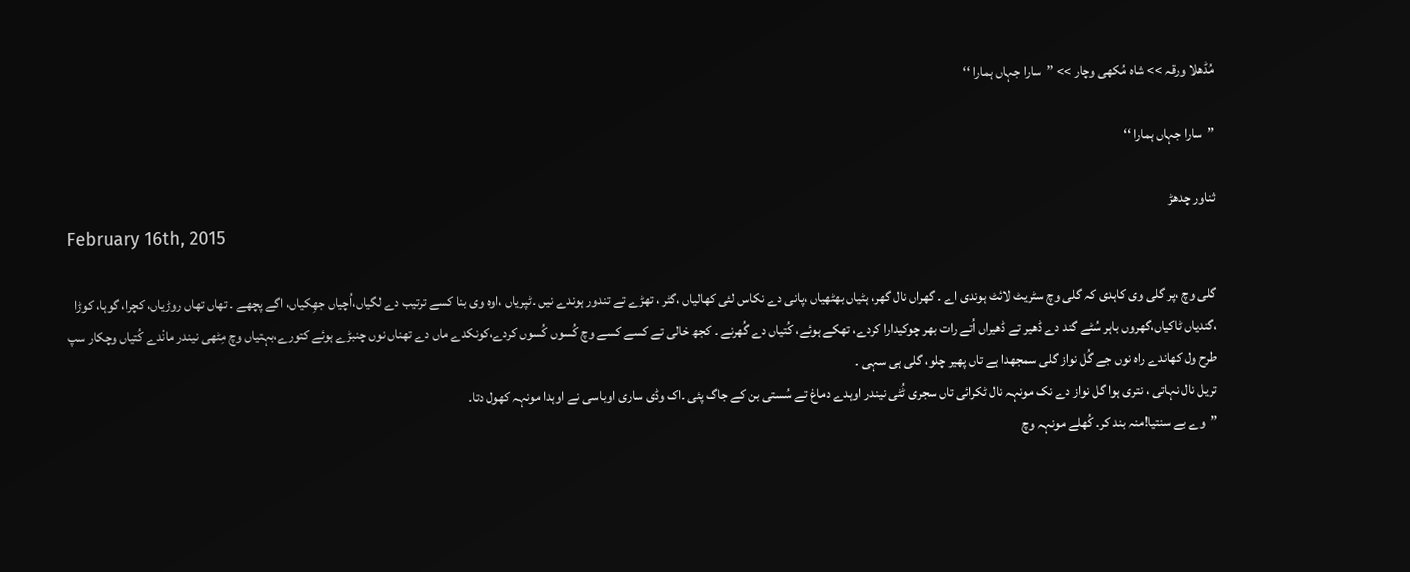مُڈھلا ورقہ >> شاہ مُکھی وچار >> ’’سارا جہاں ہمارا ‘‘

’’سارا جہاں ہمارا ‘‘

ثناور چدھڑ
February 16th, 2015

گلی وچ ،پر گلی وی کاہدی کہ گلی وچ سٹریٹ لائٹ ہوندی اے ۔ گھراں نال گھر، ہٹیاں بھٹھیاں ،پانی دے نکاس لئی کھالیاں ،گٹر ، تھڑے تے تندور ہوندے نیں ۔ٹپریاں ،اوہ وی بنا کسے ترتیب دے لگیاں،اُچیاں جھِکیاں، اگے پچھے ۔ تھاں تھاں روڑیاں، کچرا، گوہا، کوڑا ،گندیاں ٹاکیاں،گھروں باہر سُٹے گند دے ڈھیر تے ڈھیراں اُتے رات بھر چوکیدارا کردے، تھکے ہوئے، کُتیاں دے گُھرنے ۔ کجھ خالی تے کسے کسے وچ کُسوں کُسوں کردے،کونکدے ماں دے تھناں نوں چنبڑے ہوئے کتورے،بہتیاں وچ مِٹھی نیندر مانْدے کُتیاں وچکار سپ طرح ول کھاندے راہ نوں جے گُل نواز گلی سمجھدا ہے تاں پھیر چلو، گلی ہی سہی ۔
تریل نال نہاتی ، نتری ہوا گل نواز دے نک مونہہ نال ٹکرائی تاں سجری ٹُٹی نیندر اوہدے دماغ تے سُستی بن کے جاگ پئی ۔اک وڈی ساری اوباسی نے اوہدا مونہہ کھول دتا۔
’’وے بے سنتیا!منہ بند کر۔ کُھلے مونہہ وچ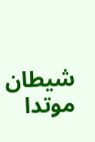شیطان موتدا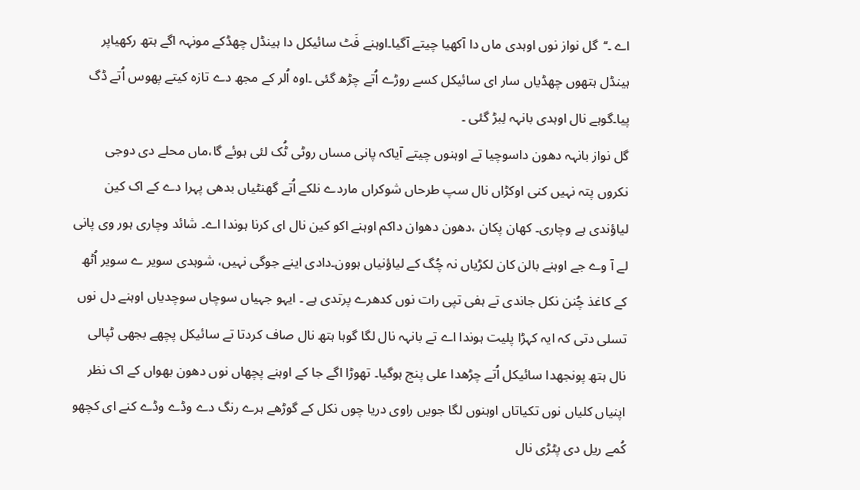اے ۔‘‘گل نواز نوں اوہدی ماں دا آکھیا چیتے آگیا۔اوہنے فَٹ سائیکل دا ہینڈل چھڈکے مونہہ اگے ہتھ رکھیاپر ہینڈل ہتھوں چھڈیاں سار ای سائیکل کسے روڑے اُتے چڑھ گئی ۔اوہ اُلر کے مجھ دے تازہ کیتے پھوس اُتے ڈگ پیا۔گوہے نال اوہدی بانہہ لِبڑ گئی ۔
گل نواز بانہہ دھون داسوچیا تے اوہنوں چیتے آیاکہ پانی مساں روٹی ٹُک لئی ہوئے گا،ماں محلے دی دوجی نکروں پتہ نہیں کنی اوکڑاں نال سپ طرحاں شوکراں ماردے نلکے اُتے گھنٹیاں بدھی پہرا دے کے اک کین لیاؤندی ہے وچاری۔ کھان پکان ،دھون دھوان داکم اوہنے اکو کین نال ای کرنا ہوندا اے۔ شائد وچاری ہور وی پانی لے آ وے جے اوہنے بالن کان لکڑیاں نہ چُگ کے لیاؤنیاں ہوون۔دادی اینے جوگی نہیں، شوہدی سویر ے سویر اُٹھ کے کاغذ چُنن نکل جاندی تے ہفی تپی رات نوں کدھرے پرتدی ہے ۔ ایہو جہیاں سوچاں سوچدیاں اوہنے دل نوں تسلی دتی کہ ایہ کہڑا پلیت ہوندا اے تے بانہہ نال لگا گوہا ہتھ نال صاف کردتا تے سائیکل پچھے بجھی ٹپالی نال ہتھ پونجھدا سائیکل اُتے چڑھدا علی پنج ہوگیا۔ تھوڑا اگے جا کے اوہنے پچھاں نوں دھون بھواں کے اک نظر اپنیاں کلیاں نوں تکیاتاں اوہنوں لگا جویں راوی دریا چوں نکل کے گوڑھے ہرے رنگ دے وڈے وڈے کنے ای کچھو کُمے ریل دی پٹڑی نال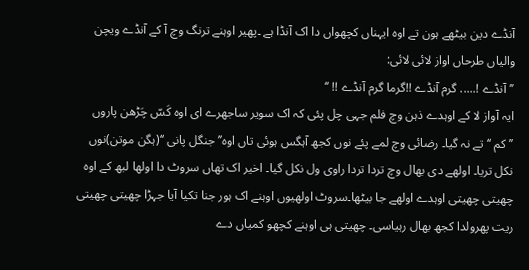آنڈے دین بیٹھے ہون تے اوہ ایہناں کچھواں دا اک آنڈا ہے ۔پھیر اوہنے ترنگ وچ آ کے آنڈے ویچن والیاں طرحاں اواز لائی لائی:
’’آنڈے !..... گرم آنڈے !!گرما گرم آنڈے !! ‘‘
ایہ آواز لا کے اوہدے ذہن وچ فلم جہی چل پئی کہ اک سویر ساجھرے ای اوہ کَسّ چَڑھن پاروں ’’کم ‘‘تے نہ گیا۔ رضائی وچ لمے پئے نوں کجھ آہگس ہوئی تاں اوہ’’جنگل پانی ‘‘(ہگن موتن)نوں نکل تریا۔ اولھے دی بھال وچ تردا تردا راوی ول نکل گیا۔ اخیر اک تھاں سروٹ دا اولھا لبھ کے اوہ چھیتی چھیتی اوہدے اولھے جا بیٹھا۔سروٹ اولھیوں اوہنے اک ہور جنا تکیا آیا جہڑا چھیتی چھیتی ریت پھرولدا کجھ بھال رہیاسی۔ چھیتی ہی اوہنے کچھو کمیاں دے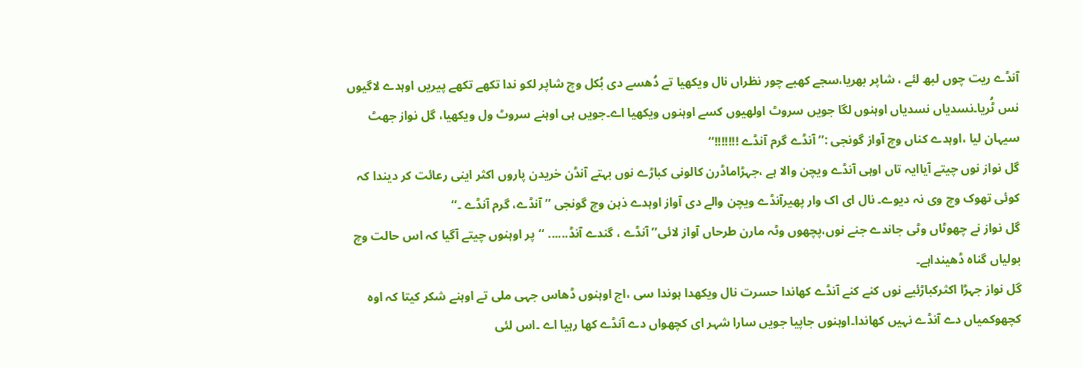آنڈے ریت چوں لبھ لئے ، شاپر بھریا،سجے کھبے چور نظراں نال ویکھیا تے دُھسے دی بُکل وچ شاپر لکو ندا تکھے تکھے پیریں اوہدے لاگیوں نس ٹُریا۔نسدیاں نسدیاں اوہنوں لگا جویں سروٹ اولھیوں کسے اوہنوں ویکھیا اے۔جویں ہی اوہنے سروٹ ول ویکھیا، گل نواز جھٹ سیہان لیا ،اوہدے کناں وچ آواز گونجی :’’ آنڈے گرم آنڈے !!!!!!!‘‘
گل نواز نوں چیتے آیاایہ تاں اوہی آنڈے ویچن والا ہے ،جہڑاماڈرن کالونی کباڑے نوں بہتے آنڈن خریدن پاروں اکثر اینی رعائت کر دیندا کہ کوئی تھوک وچ وی نہ دیوے۔ نال ای اک وار پھیرآنڈے ویچن والے دی آواز اوہدے ذہن وچ گونجی ’’آنڈے، گرم آنڈے ۔‘‘
گل نواز نے چھوٹاں وٹی جاندے جنے نوں،پچھوں وٹہ مارن طرحاں آواز لائی’’آنڈے ، گندے آنڈ...... ‘‘پر اوہنوں چیتے آگیا کہ اس حالت وچ بولیاں گناہ ڈھینداہے۔
گل نواز جہڑا اکثرکباڑئیے نوں کنے کنے آنڈے کھاندا حسرت نال ویکھدا ہوندا سی ،اج اوہنوں ڈھاس جہی ملی تے اوہنے شکر کیتا کہ اوہ کچھوکمیاں دے آنڈے نہیں کھاندا۔اوہنوں جاپیا جویں سارا شہر ای کچھواں دے آنڈے کھا رہیا اے ۔اس لئی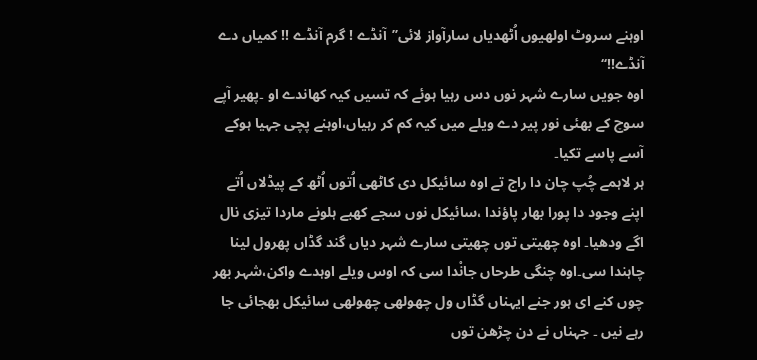اوہنے سروٹ اولھیوں اُٹھدیاں سارآواز لائی’’آنڈے ! گرم آنڈے !! کمیاں دے آنڈے!!‘‘
اوہ جویں سارے شہر نوں دس رہیا ہوئے کہ تسیں کیہ کھاندے او ۔پھیر آپے سوچ کے بھئی نور پیر دے ویلے میں کیہ کم کر رہیاں،اوہنے پچی جہیا ہوکے آسے پاسے تکیا۔
ہر لاہمے چُپ چان دا راج تے اوہ سائیکل دی کاٹھی اُتوں اُٹھ کے پیڈلاں اُتے اپنے وجود دا پورا بھار پاؤندا ،سائیکل نوں سجے کھبے ہلونے ماردا تیزی نال اگے ودھیا۔ اوہ چھیتی توں چھیتی سارے شہر دیاں گند گڈاں پھرول لینا چاہندا سی۔اوہ چنگی طرحاں جانْدا سی کہ اوس ویلے اوہدے واکن،شہر بھر چوں کنے ای ہور جنے ایہناں گڈاں ول چھولھی چھولھی سائیکل بھجائی جا رہے نیں ۔ جہناں نے دن چڑھن توں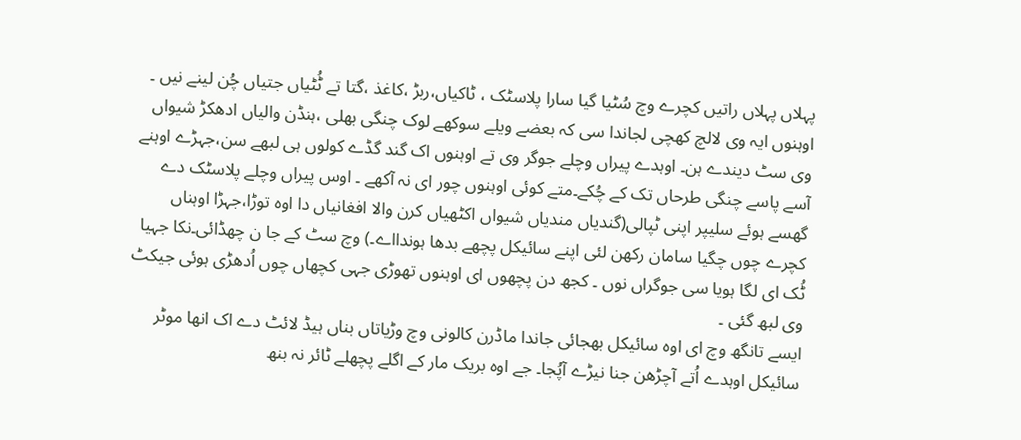پہلاں پہلاں راتیں کچرے وچ سُٹیا گیا سارا پلاسٹک ، ٹاکیاں،ربڑ ،کاغذ ،گتا تے ٹُٹیاں جتیاں چُن لینے نیں ۔
اوہنوں ایہ وی لالچ کھچی لجاندا سی کہ بعضے ویلے سوکھے لوک چنگی بھلی ،ہنڈن والیاں ادھکڑ شیواں وی سٹ دیندے ہن۔ اوہدے پیراں وچلے جوگر وی تے اوہنوں اک گند گڈے کولوں ہی لبھے سن،جہڑے اوہنے آسے پاسے چنگی طرحاں تک کے چُکے۔متے کوئی اوہنوں چور ای نہ آکھے ۔ اوس پیراں وچلے پلاسٹک دے گھسے ہوئے سلیپر اپنی ٹپالی(گندیاں مندیاں شیواں اکٹھیاں کرن والا افغانیاں دا اوہ توڑا،جہڑا اوہناں کچرے چوں چگیا سامان رکھن لئی اپنے سائیکل پچھے بدھا ہوندااے۔) وچ سٹ کے جا ن چھڈائی۔نکا جہیا ٹُک ای لگا ہویا سی جوگراں نوں ۔ کجھ دن پچھوں ای اوہنوں تھوڑی جہی کچھاں چوں اُدھڑی ہوئی جیکٹ وی لبھ گئی ۔
ایسے تانگھ وچ ای اوہ سائیکل بھجائی جاندا ماڈرن کالونی وچ وڑیاتاں بناں ہیڈ لائٹ دے اک انھا موٹر سائیکل اوہدے اُتے آچڑھن جنا نیڑے آپُجا۔ جے اوہ بریک مار کے اگلے پچھلے ٹائر نہ بنھ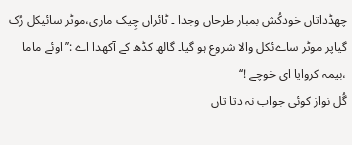چھڈداتاں خودکُش بمبار طرحاں وجدا ۔ ٹائراں چِیک ماری،موٹر سائیکل رُک گیاپر موٹر ساےئکل والا شروع ہو گیا۔ گالھ کڈھ کے آکھدا اے :’’اوئے ماما ،بیمہ کروایا ای خوچے !‘‘
گُل نواز کوئی جواب نہ دتا تاں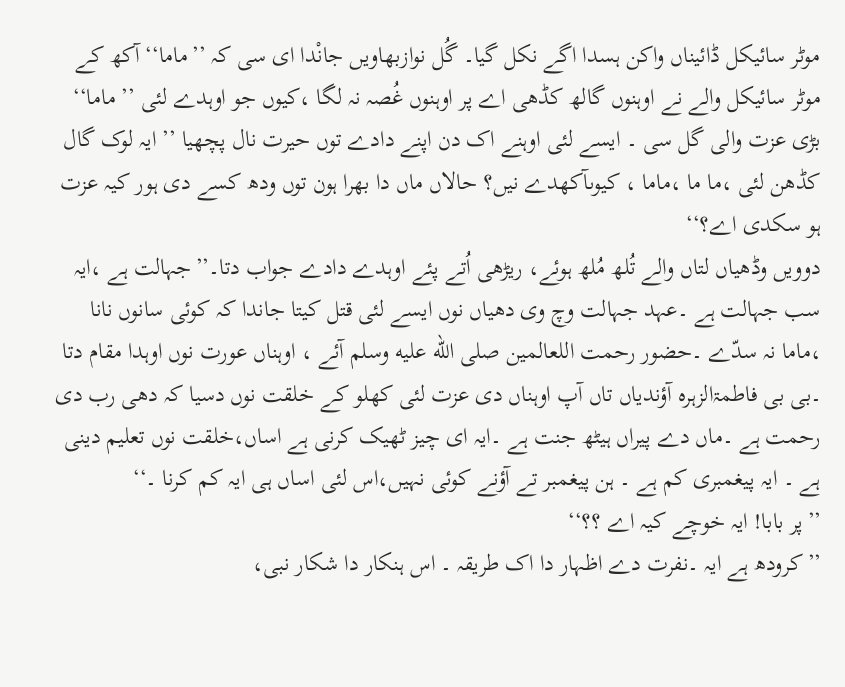موٹر سائیکل ڈائیناں واکن ہسدا اگے نکل گیا۔ گُل نوازبھاویں جانْدا ای سی کہ ’’ماما‘‘ آکھ کے موٹر سائیکل والے نے اوہنوں گالھ کڈھی اے پر اوہنوں غُصہ نہ لگا ،کیوں جو اوہدے لئی ’’ ماما‘‘ بڑی عزت والی گل سی ۔ ایسے لئی اوہنے اک دن اپنے دادے توں حیرت نال پچھیا ’’ ایہ لوک گال کڈھن لئی ،ما ما ،ماما ، کیوںآکھدے نیں؟ حالاں ماں دا بھرا ہون توں ودھ کسے دی ہور کیہ عزت ہو سکدی اے؟‘‘
دوویں وڈھیاں لتاں والے تُلھ مُلھ ہوئے، ریڑھی اُتے پئے اوہدے دادے جواب دتا۔’’جہالت ہے ،ایہ سب جہالت ہے ۔عہد جہالت وچ وی دھیاں نوں ایسے لئی قتل کیتا جاندا کہ کوئی سانوں نانا ،ماما نہ سدّے ۔حضور رحمت اللعالمین صلى الله عليه وسلم آئے ، اوہناں عورت نوں اوہدا مقام دتا ۔بی بی فاطمۃالزہرہ آؤندیاں تاں آپ اوہناں دی عزت لئی کھلو کے خلقت نوں دسیا کہ دھی رب دی رحمت ہے ۔ماں دے پیراں ہیٹھ جنت ہے ۔ایہ ای چیز ٹھیک کرنی ہے اساں،خلقت نوں تعلیم دینی ہے ۔ ایہ پیغمبری کم ہے ۔ ہن پیغمبر تے آؤنے کوئی نہیں،اس لئی اساں ہی ایہ کم کرنا ۔‘‘
’’پر بابا! ایہ خوچے کیہ اے ؟؟‘‘
’’کرودھ ہے ایہ ۔نفرت دے اظہار دا اک طریقہ ۔ اس ہنکار دا شکار نبی،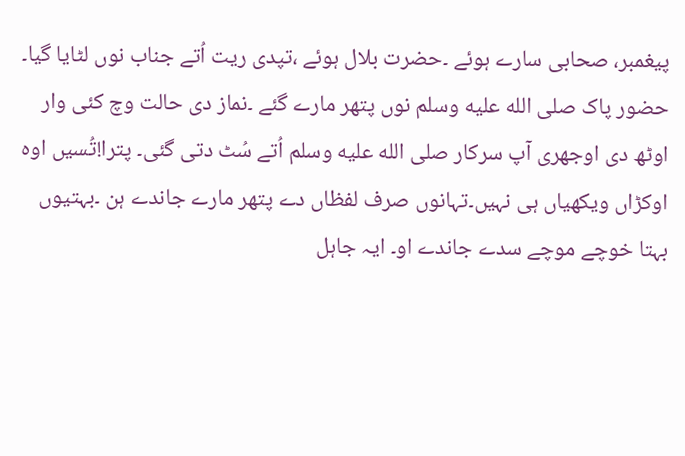پیغمبر، صحابی سارے ہوئے ۔حضرت بلال ہوئے ،تپدی ریت اُتے جناب نوں لٹایا گیا۔ حضور پاک صلى الله عليه وسلم نوں پتھر مارے گئے ۔نماز دی حالت وچ کئی وار اوٹھ دی اوجھری آپ سرکار صلى الله عليه وسلم اُتے سُٹ دتی گئی۔ پترا!تُسیں اوہ اوکڑاں ویکھیاں ہی نہیں۔تہانوں صرف لفظاں دے پتھر مارے جاندے ہن ۔بہتیوں بہتا خوچے موچے سدے جاندے او۔ ایہ جاہل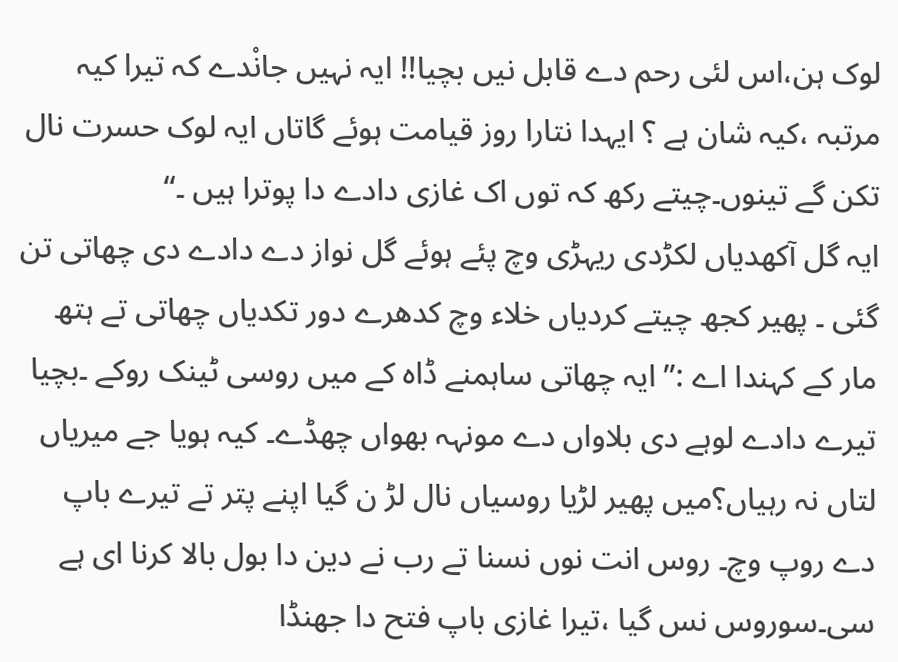لوک ہن،اس لئی رحم دے قابل نیں بچیا!! ایہ نہیں جانْدے کہ تیرا کیہ مرتبہ ،کیہ شان ہے ؟ ایہدا نتارا روز قیامت ہوئے گاتاں ایہ لوک حسرت نال تکن گے تینوں۔چیتے رکھ کہ توں اک غازی دادے دا پوترا ہیں ۔‘‘
ایہ گل آکھدیاں لکڑدی ریہڑی وچ پئے ہوئے گل نواز دے دادے دی چھاتی تن گئی ۔ پھیر کجھ چیتے کردیاں خلاء وچ کدھرے دور تکدیاں چھاتی تے ہتھ مار کے کہندا اے :’’ ایہ چھاتی ساہمنے ڈاہ کے میں روسی ٹینک روکے ۔بچیا تیرے دادے لوہے دی بلاواں دے مونہہ بھواں چھڈے۔ کیہ ہویا جے میریاں لتاں نہ رہیاں؟میں پھیر لڑیا روسیاں نال لڑ ن گیا اپنے پتر تے تیرے باپ دے روپ وچ۔ روس انت نوں نسنا تے رب نے دین دا بول بالا کرنا ای ہے سی۔سوروس نس گیا ،تیرا غازی باپ فتح دا جھنڈا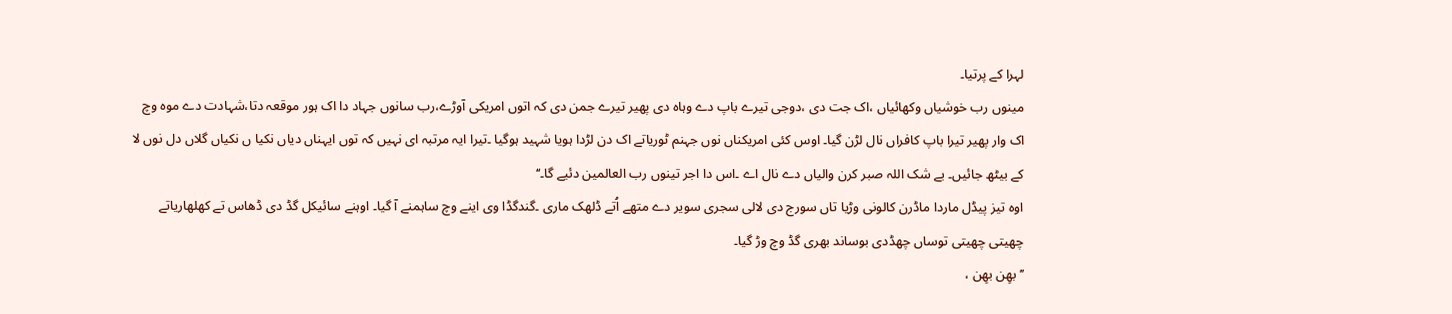لہرا کے پرتیا۔
مینوں رب خوشیاں وکھائیاں ،اک جت دی ،دوجی تیرے باپ دے وہاہ دی پھیر تیرے جمن دی کہ اتوں امریکی آوڑے،رب سانوں جہاد دا اک ہور موقعہ دتا،شہادت دے موہ وچ اک وار پھیر تیرا باپ کافراں نال لڑن گیا۔ اوس کئی امریکناں نوں جہنم ٹوریاتے اک دن لڑدا ہویا شہید ہوگیا ۔تیرا ایہ مرتبہ ای نہیں کہ توں ایہناں دیاں نکیا ں نکیاں گلاں دل نوں لا کے بیٹھ جائیں۔ بے شک اللہ صبر کرن والیاں دے نال اے ۔اس دا اجر تینوں رب العالمین دئیے گا۔‘‘
اوہ تیز پیڈل ماردا ماڈرن کالونی وڑیا تاں سورج دی لالی سجری سویر دے متھے اُتے ڈلھک ماری ۔گندگڈا وی اینے وچ ساہمنے آ گیا۔ اوہنے سائیکل گڈ دی ڈھاس تے کھلھاریاتے چھیتی چھیتی توساں چھڈدی بوساند بھری گڈ وچ وڑ گیا۔
’’بھِن بھِن ،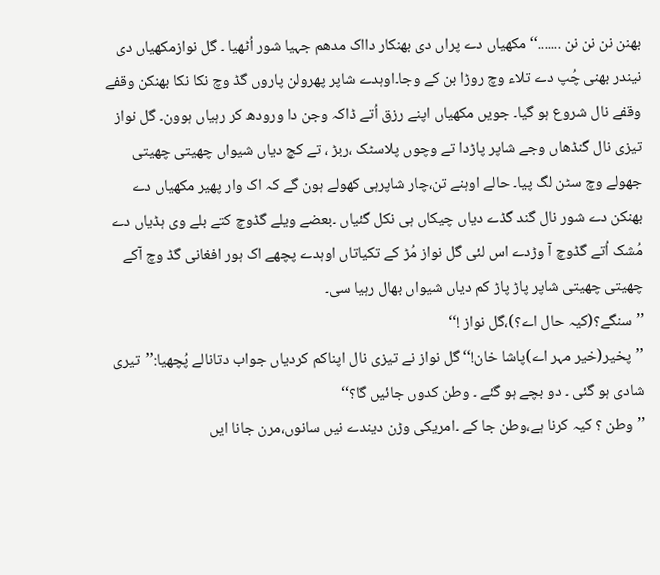بھنن نن نن نن .......‘‘ مکھیاں دے پراں دی بھنکار دااک مدھم جہیا شور اُٹھیا ۔ گل نوازمکھیاں دی نیندر بھنی چُپ دے تلاء وچ روڑا بن کے وجا۔اوہدے شاپر پھرولن پاروں گڈ وچ نکا نکا بھنکن وقفے وقفے نال شروع ہو گیا۔ جویں مکھیاں اپنے رزق اُتے ڈاکہ وجن دا ورودھ کر رہیاں ہوون۔ گل نواز تیزی نال گنڈھاں وجے شاپر پاڑدا تے وچوں پلاسٹک ،ربڑ ، تے کچ دیاں شیواں چھیتی چھیتی جھولے وچ سٹن لگ پیا۔ حالے اوہنے تن،چار شاپرہی کھولے ہون گے کہ اک وار پھیر مکھیاں دے بھنکن دے شور نال گند گڈے دیاں چیکاں ہی نکل گئیاں ۔بعضے ویلے گڈوچ کتے بلے وی ہڈیاں دے مُشک اُتے گڈوچ آ وڑدے اس لئی گل نواز مُڑ کے تکیاتاں اوہدے پچھے اک ہور افغانی گڈ وچ آکے چھیتی چھیتی شاپر پاڑ پاڑ کم دیاں شیواں بھال رہیا سی۔
’’سنگے؟(کیہ حال اے؟)،گل نواز !‘‘
’’پخیر(خیر مہر اے)پاشا خان!‘‘گل نواز نے تیزی نال اپناکم کردیاں جواب دتانالے پُچھیا:’’تیری شادی ہو گئی ۔ دو بچے ہو گئے ۔ وطن کدوں جائیں گا؟‘‘
’’وطن ؟ کیہ کرنا ہے،وطن جا کے ۔امریکی وڑن دیندے نیں سانوں،مرن جانا ایں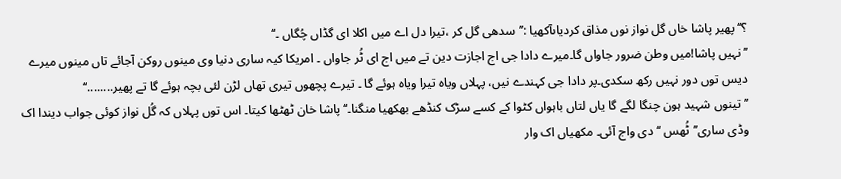؟‘‘پھیر پاشا خاں گل نواز نوں مذاق کردیاںآکھیا :’’سدھی گل کر ،تیرا دل اے میں اکلا ای گڈاں چُگاں ۔‘‘
’’نہیں پاشا!میں وطن ضرور جاواں گا۔میرے دادا جی اج اجازت دین تے میں اج ای ٹُر جاواں ۔ امریکا کیہ ساری دنیا وی مینوں روکن آجائے تاں مینوں میرے دیس توں دور نہیں رکھ سکدی۔پر دادا جی کہندے نیں، پہلاں ویاہ تیرا ویاہ ہوئے گا ۔ تیرے پچھوں تیری تھاں لڑن لئی بچہ ہوئے گا تے پھیر........‘‘
’’تینوں شہید ہون چنگا لگے گا یاں لتاں باہواں کٹوا کے کسے سڑک کنڈھے بھکھیا منگنا۔‘‘پاشا خان ٹھٹھا کیتا۔ اس توں پہلاں کہ گُل نواز کوئی جواب دیندا اک وڈی ساری’’ٹُھس ‘‘ دی واج آئی۔ مکھیاں اک وار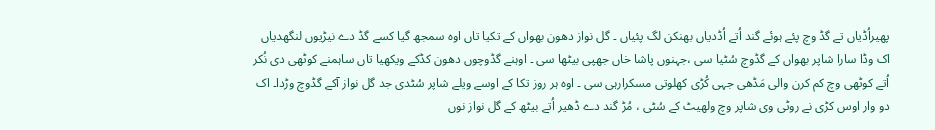پھیراُڈیاں تے گڈ وچ پئے ہوئے گند اُتے اُڈدیاں بھنکن لگ پئیاں ۔ گل نواز دھون بھواں کے تکیا تاں اوہ سمجھ گیا کسے گڈ دے نیڑیوں لنگھدیاں اک وڈا سارا شاپر بھواں کے گڈوچ سُٹیا سی ،جہنوں پاشا خاں جھپی بیٹھا سی ۔ اوہنے گڈوچوں دھون کڈکے ویکھیا تاں ساہمنے کوٹھی دی نُکر اُتے کوٹھی وچ کم کرن والی مَڈھی جہی کُڑی کھلوتی مسکرارہی سی ۔ اوہ ہر روز تکا کے اوسے ویلے شاپر سُٹدی جد گل نواز آکے گڈوچ وڑدا۔ اک دو وار اوس کڑی نے روٹی وی شاپر وچ ولھیٹ کے سُٹی ، مُڑ گند دے ڈھیر اُتے بیٹھ کے گل نواز نوں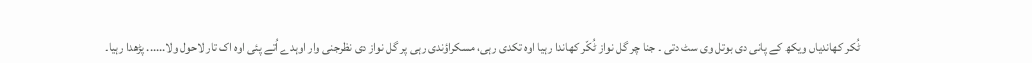ٹُکر کھاندیاں ویکھ کے پانی دی بوتل وی سٹ دتی ۔ جنا چر گل نواز ٹُکّر کھاندا رہیا اوہ تکدی رہی، مسکراؤندی رہی پر گل نواز دی نظرجنی وار اوہدے اُتے پئی اوہ اک تار لاحول ولا...... پڑھدا رہیا۔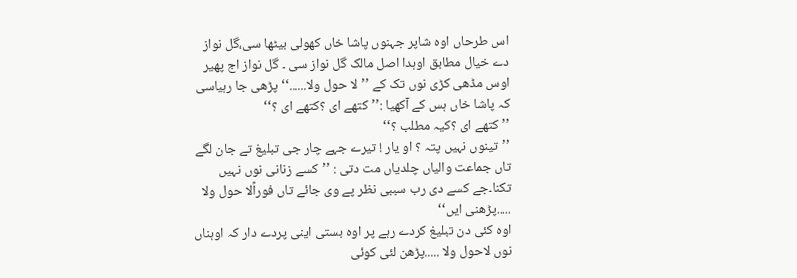اس طرحاں اوہ شاپر جہنوں پاشا خاں کھولی بیٹھا سی،گل نواز دے خیال مطابق اوہدا اصل مالک گل نواز سی ۔ گل نواز اج پھیر اوس مڈھی کڑی نوں تک کے ’’لا حول ولا......‘‘ پڑھی جا رہیاسی کہ پاشا خاں ہس کے آکھیا :’’کتھے ای ؟کتھے ای ؟‘‘
’’ کتھے ای ؟کیہ مطلب ؟‘‘
’’تینوں نہیں پتہ ؟ او یار ! تیرے جہے چار جی تبلیغ تے جان لگے تاں جماعت والیاں چلدیاں مت دتی : ’’کسے زنانی نوں نہیں تکنا۔جے کسے دی رب سببی نظر پے وی جائے تاں فوراًلا حول ولا .....پڑھنی ایں‘‘
اوہ کئی دن تبلیغ کردے رہے پر اوہ بستی اینی پردے دار کہ اوہناں نوں لاحول ولا .....پڑھن لئی کوئی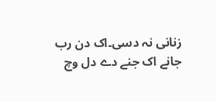زنانی نہ دسی۔اک دن رب جانے اک جنے دے دل وچ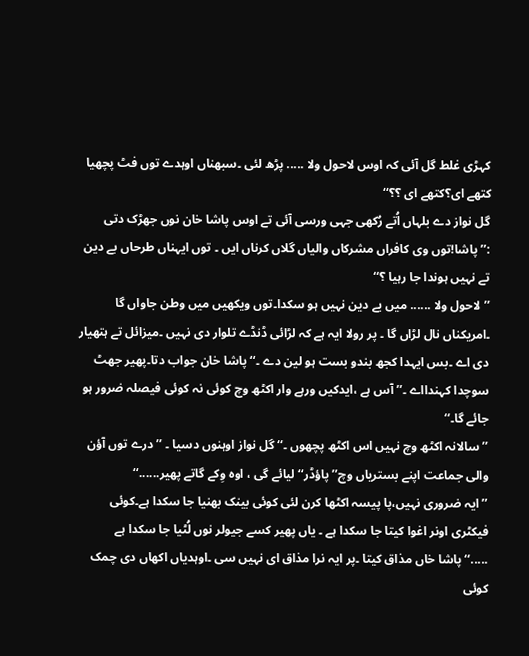کہڑی غلط گل آئی کہ اوس لاحول ولا ..... پڑھ لئی ۔سبھناں اوہدے توں فٹ پچھیا کتھے ای؟کتھے ای ؟؟‘‘
گل نواز دے بلہاں اُتے رُکھی جہی ورسی آئی تے اوس پاشا خان نوں جھڑک دتی :’’پاشا!توں وی کافراں مشرکاں والیاں گلاں کرناں ایں ۔ توں ایہناں طرحاں بے دین تے نہیں ہوندا جا رہیا ؟‘‘
’’لاحول ولا ...... میں بے دین نہیں ہو سکدا۔توں ویکھیں میں وطن جاواں گا ۔امریکناں نال لڑاں گا ۔ پر رولا ایہ ہے کہ لڑائی ڈنڈے تلوار دی نہیں ۔میزائل تے ہتھیار دی اے ۔بس ایہدا کجھ بندو بست ہو لین دے ۔‘‘ پاشا خان جواب دتا۔پھیر جھٹ سوچدا کہندااے ۔’’ آس ہے ،ایدکیں ورہے وار اکٹھ وچ کوئی نہ کوئی فیصلہ ضرور ہو جائے گا۔‘‘
’’ سالانہ اکٹھ وچ نہیں اس اکٹھ پچھوں ۔‘‘ گل نواز اوہنوں دسیا ۔ ’’درے توں آؤن والی جماعت اپنے بستریاں وچ’’ پاؤڈر‘‘ لیائے گی ، اوہ وِکے گاتے پھیر......‘‘
’’ایہ ضروری نہیں،پا پیسہ اکٹھا کرن لئی کوئی بینک بھنیا جا سکدا ہے۔کوئی فیکٹری اونر اغوا کیتا جا سکدا ہے ۔ یاں پھیر کسے جیولر نوں لُٹیا جا سکدا ہے .....‘‘پاشا خاں مذاق کیتا ۔پر ایہ نرا مذاق ای نہیں سی ۔اوہدیاں اکھاں دی چمک کوئی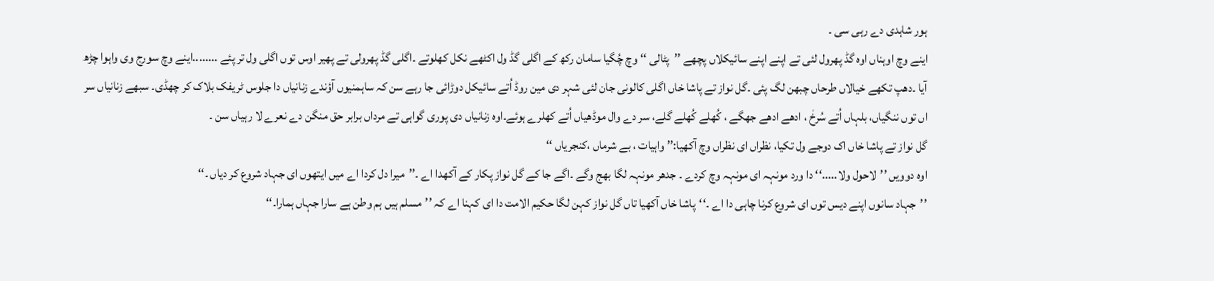ہور شاہدی دے رہی سی ۔
اینے وچ اوہناں اوہ گڈ پھرول لئی تے اپنے اپنے سائیکلاں پچھے ’’پٹالی ‘‘ وچ چُگیا سامان رکھ کے اگلی گڈ ول اکٹھے نکل کھلوتے ۔اگلی گڈ پھرولی تے پھیر اوس توں اگلی ول تر پئے ........اینے وچ سورج وی واہوا چڑھ آیا ۔دھپ تکھے خیالاں طرحاں چبھن لگ پئی ۔گل نواز تے پاشا خاں اگلی کالونی جان لئی شہر دی مین روڈ اُتے سائیکل دوڑائی جا رہے سن کہ ساہمنیوں آؤندے زنانیاں دا جلوس ٹریفک بلاک کر چھڈی۔ سبھے زنانیاں سر اں توں ننگیاں، بلہاں اُتے سُرخٰ ، ادھے ادھے جھگے ، کُھلے کُھلے گلے، سر دے وال موڈھیاں اُتے کھلرے ہوئے۔اوہ زنانیاں دی پوری گواہی تے مرداں برابر حق منگن دے نعرے لا رہیاں سن ۔
گل نواز تے پاشا خاں اک دوجے ول تکیا، نظراں ای نظراں وچ آکھیا:’’ واہیات ، بے شرماں ،کنجریاں ‘‘
اوہ دوویں ’’لاحول ولا.....‘‘ دا ورد مونہہ ای مونہہ وچ کردے ۔ جدھر مونہہ لگا بھج وگے ۔اگے جا کے گل نواز پکار کے آکھدا اے ۔’’میرا دل کردا اے میں ایتھوں ای جہاد شروع کر دیاں ۔‘‘
’’جہاد سانوں اپنے دیس توں ای شروع کرنا چاہی دا اے ۔‘‘پاشا خاں آکھیا تاں گل نواز کہن لگا حکیم الامت دا ای کہنا اے کہ ’’مسلم ہیں ہم وطن ہے سارا جہاں ہمارا۔‘‘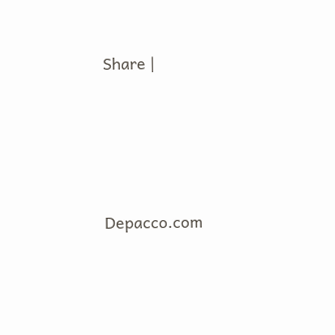Share |




Depacco.com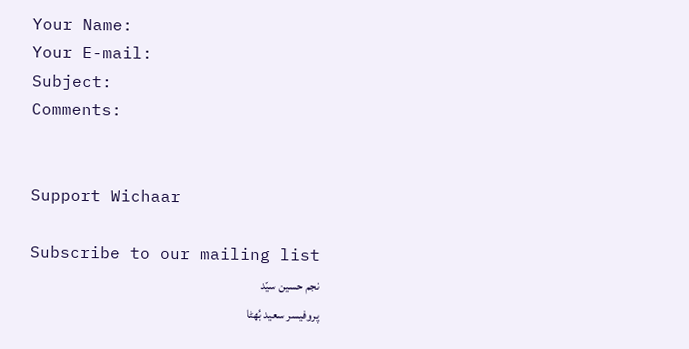Your Name:
Your E-mail:
Subject:
Comments:


Support Wichaar

Subscribe to our mailing list
نجم حسین سیّد
پروفیسر سعید بُھٹا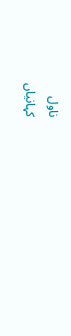ناول
کہانیاں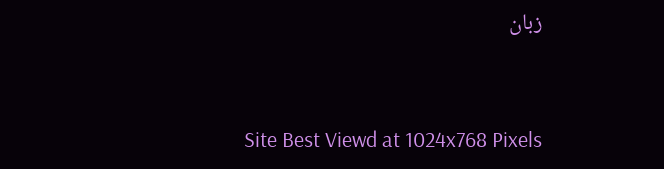زبان



Site Best Viewd at 1024x768 Pixels